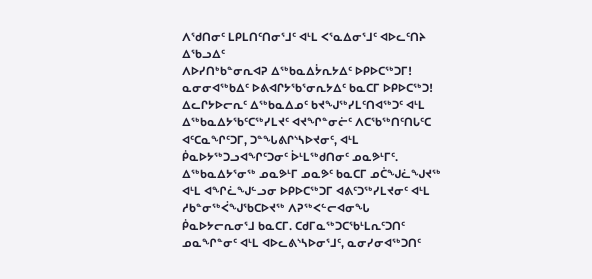ᐱᖁᑎᓂᑦ ᒪᑭᒪᑎᑦᑎᓂᕐᒧᑦ ᐊᒻᒪ ᐸᕐᓇᐃᓂᕐᒧᑦ ᐊᐅᓚᑦᑎᔨ
ᐃᖃᓗᐃᑦ
ᐱᐅᓯᑎᒃᑲᓐᓂᕆᐊᕈ ᐃᖅᑲᓇᐃᔮᕆᔭᐃᑦ ᐅᑭᐅᑕᖅᑐᒥ! ᓇᓂᓂᐊᖅᑲᐃᑦ ᐅᕕᐊᒋᔭᖃᕐᓂᕆᔭᐃᑦ ᑲᓇᑕᒥ ᐅᑭᐅᑕᖅᑐ! ᐃᓚᒋᔭᐅᓕᕆᑦ ᐃᖅᑲᓇᐃᓄᑦ ᑲᔪᖑᖅᓯᒪᑦᑎᐊᖅᑐᑦ ᐊᒻᒪ ᐃᖅᑲᓇᐃᔭᖃᑦᑕᖅᓯᒪᔪᑦ ᐊᔪᖏᓐᓂᓖᑦ ᐱᑕᖃᖅᑎᑦᑎᒐᑦᑕ ᐊᑦᑕᓇᖏᑦᑐᒥ, ᑐᓐᖓᕕᒋᔅᓴᐅᔪᓂᑦ, ᐊᒻᒪ ᑮᓇᐅᔭᖅᑐᓗᐊᖏᑦᑐᓂᑦ ᐆᒻᒪᖅᑯᑎᓂᑦ ᓄᓇᕗᒻᒥᑦ. ᐃᖅᑲᓇᐃᔭᕐᓂᖅ ᓄᓇᕗᒻᒥ ᓄᓇᕗᑦ ᑲᓇᑕᒥ ᓄᑖᖑᓛᖑᔪᖅ ᐊᒻᒪ ᐊᖏᓛᖑᓪᓗᓂ ᐅᑭᐅᑕᖅᑐᒥ ᐊᕕᑦᑐᖅᓯᒪᔪᓂᑦ ᐊᒻᒪ ᓱᑲᓐᓂᖅᐹᖑᖃᑕᐅᔪᖅ ᐱᕈᖅᐸᓪᓕᐊᓂᖓ ᑮᓇᐅᔭᓕᕆᓂᕐᒧ ᑲᓇᑕᒥ. ᑕᑯᒥᓇᖅᑐᑕᖃᒻᒪᕆᑦᑐᑎᑦ ᓄᓇᖏᓐᓂᑦ ᐊᒻᒪ ᐊᐅᓚᕕᔅᓴᐅᓂᕐᒧᑦ, ᓇᓂᓯᓂᐊᖅᑐᑎᑦ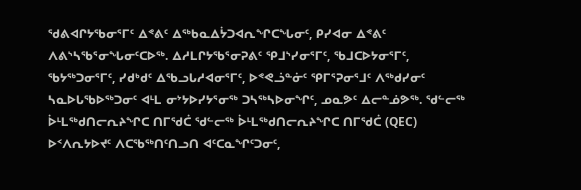ᖁᕕᐊᒋᔭᖃᓂᕐᒥᑦ ᐃᕝᕕᑦ ᐃᖅᑲᓇᐃᔮᑐᐊᕆᖏᑕᖓᓂᑦ, ᑭᓯᐊᓂ ᐃᕝᕕᑦ ᐱᕕᔅᓴᖃᕐᓂᖓᓂᑦᑕᐅᖅ. ᐃᓱᒪᒋᔭᖃᕐᓂᕈᕕᑦ ᕿᒧᔅᓯᓂᕐᒥᑦ, ᖃᒧᑕᐅᔭᓂᕐᒥᑦ, ᖃᔭᖅᑐᓂᕐᒥᑦ, ᓯᑯᒃᑯᑦ ᐃᖃᓗᒐᓱᐊᓂᕐᒥᑦ, ᐅᕝᕙᓘᓐᓃᑦ ᕿᒥᕐᕈᓂᕐᒧᑦ ᐱᖅᑯᓯᓂᑦ ᓴᓇᐅᒐᖃᐅᖅᑐᓂᑦ ᐊᒻᒪ ᓂᔾᔭᐅᓯᔭᕐᓂᖅ ᑐᓴᖅᓴᐅᓂᖏᑦ, ᓄᓇᕗᑦ ᐃᓕᓐᓅᕗᖅ. ᖁᓪᓕᖅ ᐆᒻᒪᖅᑯᑎᓕᕆᔨᖏᑕ ᑎᒥᖁᑖ ᖁᓪᓕᖅ ᐆᒻᒪᖅᑯᑎᓕᕆᔨᖏᑕ ᑎᒥᖁᑖ (QEC) ᐅᑉᐱᕆᔭᐅᔪᑦ ᐱᑕᖃᖅᑎᑦᑎᓗᑎ ᐊᑦᑕᓇᖏᑦᑐᓂᑦ,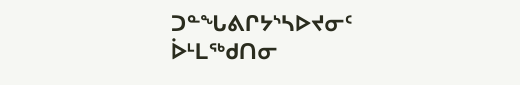ᑐᓐᖓᕕᒋᔭᔅᓴᐅᔪᓂᑦ ᐆᒻᒪᖅᑯᑎᓂ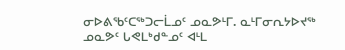ᓂᐅᕕᖃᑦᑕᖅᑐᓕᒫᓄᑦ ᓄᓇᕗᒻᒥ. ᓇᒻᒥᓂᕆᔭᐅᔪᖅ ᓄᓇᕗᑦ ᒐᕙᒪᒃᑯᓐᓄᑦ ᐊᒻᒪ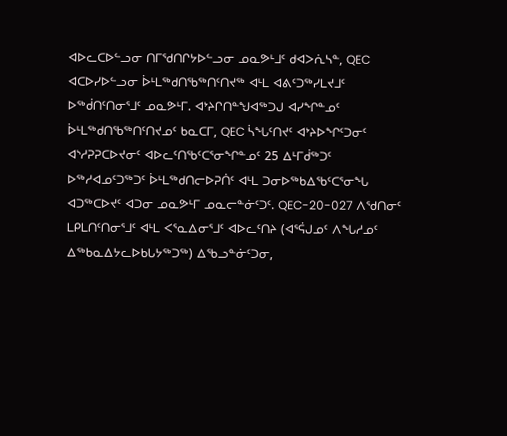ᐊᐅᓚᑕᐅᓪᓗᓂ ᑎᒥᖁᑎᒋᔭᐅᓪᓗᓂ ᓄᓇᕗᒻᒧᑦ ᑯᐊᐳᕇᓴᓐ, QEC ᐊᑕᐅᓯᐅᓪᓗᓂ ᐆᒻᒪᖅᑯᑎᖃᖅᑎᑦᑎᔪᖅ ᐊᒻᒪ ᐊᕕᑦᑐᖅᓯᒪᔪᒧᑦ ᐅᖅᑰᑎᑦᑎᓂᕐᒧᑦ ᓄᓇᕗᒻᒥ. ᐊᔾᔨᒋᑎᓐᖑᐊᖅᑐᒍ ᐊᓯᖏᓐᓄᑦ ᐆᒻᒪᖅᑯᑎᖃᖅᑎᑦᑎᔪᓄᑦ ᑲᓇᑕᒥ, QEC ᓵᖓᑦᑎᔪᑦ ᐊᔾᔨᐅᖏᑦᑐᓂᑦ ᐊᔅᓱᕈᕈᑕᐅᔪᓂᑦ ᐊᐅᓚᑦᑎᖃᑦᑕᕐᓂᖏᓐᓄᑦ 25 ᐃᒻᒥᑰᖅᑐᑦ ᐅᖅᓱᐊᓄᑦᑐᖅᑐᑦ ᐆᒻᒪᖅᑯᑎᓕᐅᕈᑏᑦ ᐊᒻᒪ ᑐᓂᐅᖅᑲᐃᖃᑦᑕᕐᓂᖓ ᐊᑐᖅᑕᐅᔪᑦ ᐊᑐᓂ ᓄᓇᕗᒻᒥ ᓄᓇᓕᓐᓃᑦᑐᑦ. QEC-20-027 ᐱᖁᑎᓂᑦ ᒪᑭᒪᑎᑦᑎᓂᕐᒧᑦ ᐊᒻᒪ ᐸᕐᓇᐃᓂᕐᒧᑦ ᐊᐅᓚᑦᑎᔨ (ᐊᕐᕌᒍᓄᑦ ᐱᖓᓱᓄᑦ ᐃᖅᑲᓇᐃᔭᓚᐅᑲᒐᔭᖅᑐᖅ) ᐃᖃᓗᓐᓃᑦᑐᓂ,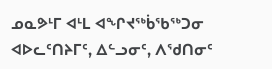ᓄᓇᕗᒻᒥ ᐊᒻᒪ ᐊᖏᔪᖅᑳᖃᖅᑐᓂ ᐊᐅᓚᑦᑎᔨᒥᑦ, ᐃᓪᓗᓂᑦ, ᐱᖁᑎᓂᑦ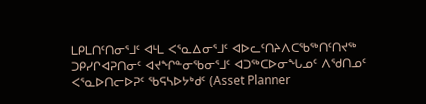ᒪᑭᒪᑎᑦᑎᓂᕐᒧᑦ ᐊᒻᒪ ᐸᕐᓇᐃᓂᕐᒧᑦ ᐊᐅᓚᑦᑎᔨᐱᑕᖃᖅᑎᑦᑎᔪᖅ ᑐᑭᓯᒋᐊᕈᑎᓂᑦ ᐊᔪᖏᓐᓂᖃᓂᕐᒧᑦ ᐊᑐᖅᑕᐅᓂᖓᓄᑦ ᐱᖁᑎᓄᑦ ᐸᕐᓇᐅᑎᓕᐅᕈᑦ ᖃᕋᓴᐅᔭᒃᑯᑦ (Asset Planner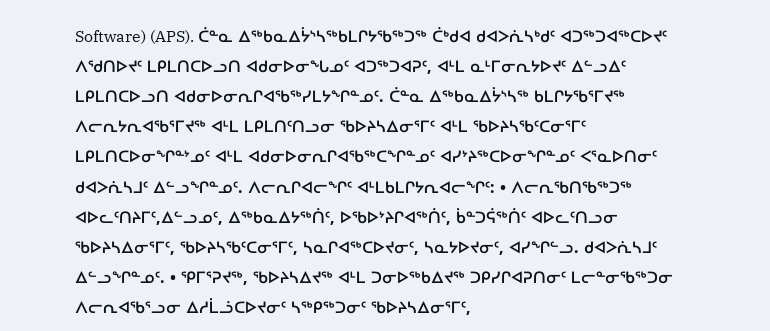Software) (APS). ᑖᓐᓇ ᐃᖅᑲᓇᐃᔮᔅᓴᖅᑲᒪᒋᔭᖃᖅᑐᖅ ᑖᒃᑯᐊ ᑯᐊᐳᕇᓴᒃᑯᑦ ᐊᑐᖅᑐᐊᖅᑕᐅᔪᑦ ᐱᖁᑎᐅᔪᑦ ᒪᑭᒪᑎᑕᐅᓗᑎ ᐊᑯᓂᐅᓂᖓᓄᑦ ᐊᑐᖅᑐᐊᕈᑦ, ᐊᒻᒪ ᓇᒻᒥᓂᕆᔭᐅᔪᑦ ᐃᓪᓗᐃᑦ ᒪᑭᒪᑎᑕᐅᓗᑎ ᐊᑯᓂᐅᓂᕆᒋᐊᖃᖅᓯᒪᔭᖏᓐᓄᑦ. ᑖᓐᓇ ᐃᖅᑲᓇᐃᔮᔅᓴᖅ ᑲᒪᒋᔭᖃᕐᒥᔪᖅ ᐱᓕᕆᔭᕆᐊᖃᕐᒥᔪᖅ ᐊᒻᒪ ᒪᑭᒪᑎᑦᑎᓗᓂ ᖃᐅᔨᓴᐃᓂᕐᒥᑦ ᐊᒻᒪ ᖃᐅᔨᓴᖃᑦᑕᓂᕐᒥᑦ ᒪᑭᒪᑎᑕᐅᓂᖏᓐᔾᓄᑦ ᐊᒻᒪ ᐊᑯᓂᐅᓂᕆᒋᐊᖃᖅᑕᖏᓐᓄᑦ ᐊᓯᔾᔨᖅᑕᐅᓂᖏᓐᓄᑦ ᐸᕐᓇᐅᑎᓂᑦ ᑯᐊᐳᕇᓴᒧᑦ ᐃᓪᓗᖏᓐᓄᑦ. ᐱᓕᕆᒋᐊᓕᖏᑦ ᐊᒻᒪᑲᒪᒋᔭᕆᐊᓕᖏᑦ: • ᐱᓕᕆᖃᑎᖃᖅᑐᖅ ᐊᐅᓚᑦᑎᔨᒥᑦ,ᐃᓪᓗᓄᑦ, ᐃᖅᑲᓇᐃᔭᖅᑏᑦ, ᐅᖃᐅᔾᔨᒋᐊᖅᑏᑦ, ᑳᓐᑐᕌᖅᑏᑦ ᐊᐅᓚᑦᑎᓗᓂ ᖃᐅᔨᓴᐃᓂᕐᒥᑦ, ᖃᐅᔨᓴᖃᑦᑕᓂᕐᒥᑦ, ᓴᓇᒋᐊᖅᑕᐅᔪᓂᑦ, ᓴᓇᔭᐅᔪᓂᑦ, ᐊᓯᖏᓪᓗ. ᑯᐊᐳᕇᓴᒧᑦ ᐃᓪᓗᖏᓐᓄᑦ. • ᕿᒥᕐᕈᔪᖅ, ᖃᐅᔨᓴᐃᔪᖅ ᐊᒻᒪ ᑐᓂᐅᖅᑲᐃᔪᖅ ᑐᑭᓯᒋᐊᕈᑎᓂᑦ ᒪᓕᓐᓂᖃᖅᑐᓂ ᐱᓕᕆᐊᖃᕐᓗᓂ ᐃᓱᒫᓘᑕᐅᔪᓂᑦ ᓴᖅᑭᖅᑐᓂᑦ ᖃᐅᔨᓴᐃᓂᕐᒥᑦ,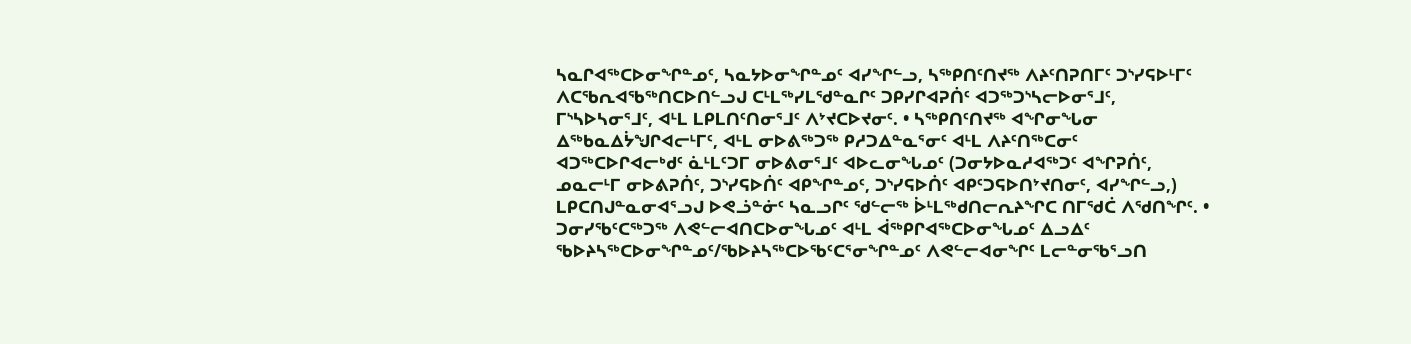ᓴᓇᒋᐊᖅᑕᐅᓂᖏᓐᓄᑦ, ᓴᓇᔭᐅᓂᖏᓐᓄᑦ ᐊᓯᖏᓪᓗ, ᓴᖅᑭᑎᑦᑎᔪᖅ ᐱᔨᑦᑎᕈᑎᒥᑦ ᑐᔅᓯᕋᐅᒻᒥᑦ ᐱᑕᖃᕆᐊᖃᖅᑎᑕᐅᑎᓪᓗᒍ ᑕᒻᒪᖅᓯᒪᖁᓐᓇᒋᑦ ᑐᑭᓯᒋᐊᕈᑏᑦ ᐊᑐᖅᑐᔅᓴᓕᐅᓂᕐᒧᑦ, ᒥᔅᓴᐅᓴᓂᕐᒧᑦ, ᐊᒻᒪ ᒪᑭᒪᑎᑦᑎᓂᕐᒧᑦ ᐱᔾᔪᑕᐅᔪᓂᑦ. • ᓴᖅᑭᑎᑦᑎᔪᖅ ᐊᖏᓂᖓᓂ ᐃᖅᑲᓇᐃᔮᖑᒋᐊᓕᒻᒥᑦ, ᐊᒻᒪ ᓂᐅᕕᖅᑐᖅ ᑭᓱᑐᐃᓐᓇᕐᓂᑦ ᐊᒻᒪ ᐱᔨᑦᑎᖅᑕᓂᑦ ᐊᑐᖅᑕᐅᒋᐊᓕᒃᑯᑦ ᓈᒻᒪᑦᑐᒥ ᓂᐅᕕᓂᕐᒧᑦ ᐊᐅᓚᓂᖓᓄᑦ (ᑐᓂᔭᐅᓇᓱᐊᖅᑐᑦ ᐊᖏᕈᑏᑦ, ᓄᓇᓕᒻᒥ ᓂᐅᕕᕈᑏᑦ, ᑐᔅᓯᕋᐅᑏᑦ ᐊᑭᖏᓐᓄᑦ, ᑐᔅᓯᕋᐅᑏᑦ ᐊᑭᑦᑐᕋᐅᑎᔾᔪᑎᓂᑦ, ᐊᓯᖏᓪᓗ,) ᒪᑭᑕᑎᒍᓐᓇᓂᐊᕐᓗᒍ ᐅᕙᓘᓐᓃᑦ ᓴᓇᓗᒋᑦ ᖁᓪᓕᖅ ᐆᒻᒪᖅᑯᑎᓕᕆᔨᖏᑕ ᑎᒥᖁᑖ ᐱᖁᑎᖏᑦ. • ᑐᓂᓯᖃᑦᑕᖅᑐᖅ ᐱᕙᓪᓕᐊᑎᑕᐅᓂᖓᓄᑦ ᐊᒻᒪ ᐋᖅᑭᒋᐊᖅᑕᐅᓂᖓᓄᑦ ᐃᓗᐃᑦ ᖃᐅᔨᓴᖅᑕᐅᓂᖏᓐᓄᑦ/ᖃᐅᔨᓴᖅᑕᐅᖃᑦᑕᕐᓂᖏᓐᓄᑦ ᐱᕙᓪᓕᐊᓂᖏᑦ ᒪᓕᓐᓂᖃᕐᓗᑎ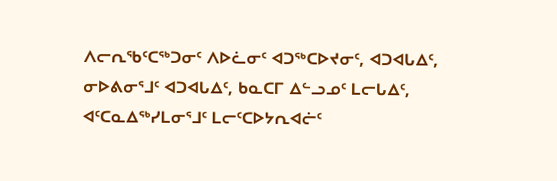ᐱᓕᕆᖃᑦᑕᖅᑐᓂᑦ ᐱᐅᓛᓂᑦ ᐊᑐᖅᑕᐅᔪᓂᑦ, ᐊᑐᐊᒐᐃᑦ, ᓂᐅᕕᓂᕐᒧᑦ ᐊᑐᐊᒐᐃᑦ, ᑲᓇᑕᒥ ᐃᓪᓗᓄᑦ ᒪᓕᒐᐃᑦ, ᐊᑦᑕᓇᐃᖅᓯᒪᓂᕐᒧᑦ ᒪᓕᑦᑕᐅᔭᕆᐊᓖᑦ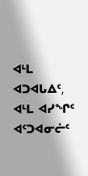ᐊᒻᒪ ᐊᑐᐊᒐᐃᑦ, ᐊᒻᒪ ᐊᓯᖏᑦ ᐊᑦᑐᐊᓂᓖᑦ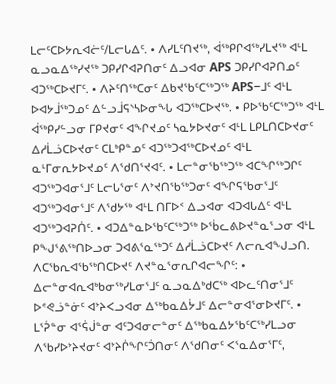ᒪᓕᑦᑕᐅᔭᕆᐊᓖᑦ/ᒪᓕᒐᐃᑦ. • ᐱᓯᒪᑦᑎᔪᖅ, ᐋᖅᑭᒋᐊᖅᓯᒪᔪᖅ ᐊᒻᒪ ᓇᓗᓇᐃᖅᓯᔪᖅ ᑐᑭᓯᒋᐊᕈᑎᓂᑦ ᐃᓗᐊᓂ APS ᑐᑭᓯᒋᐊᕈᑎᓄᑦ ᐊᑐᖅᑕᐅᔪᒥᑦ. • ᐱᔨᑦᑎᖅᑕᓂᑦ ᐃᑲᔪᖃᑦᑕᖅᑐᖅ APS−ᒧᑦ ᐊᒻᒪ ᐅᐊᔭᒨᖅᑐᓄᑦ ᐃᓪᓗᒨᕋᔅᓴᐅᓂᖓ ᐊᑐᖅᑕᐅᔪᖅ. • ᑭᐅᖃᑦᑕᖅᑐᖅ ᐊᒻᒪ ᐋᖅᑭᓯᓪᓗᓂ ᒥᑭᔪᓂᑦ ᐊᖏᔪᓄᑦ ᓴᓇᔭᐅᔪᓂᑦ ᐊᒻᒪ ᒪᑭᒪᑎᑕᐅᔪᓂᑦ ᐃᓱᒫᓘᑕᐅᔪᓂᑦ ᑕᒪᒃᑭᓐᓄᑦ ᐊᑐᖅᑐᐊᖅᑕᐅᔪᓄᑦ ᐊᒻᒪ ᓇᒻᒥᓂᕆᔭᐅᔪᓄᑦ ᐱᖁᑎᕐᔪᐊᑦ. • ᒪᓕᓐᓂᖃᖅᑐᖅ ᐊᑕᖏᖅᑐᒋᑦ ᐊᑐᖅᑐᐊᓂᕐᒧᑦ ᒪᓕᒐᕐᓂᑦ ᐱᔾᔪᑎᖃᖅᑐᓂᑦ ᐊᖏᕋᖃᓂᕐᒧᑦ ᐊᑐᖅᑐᐊᓂᕐᒧᑦ ᐱᖁᔭᖅ ᐊᒻᒪ ᑎᒥᐅᑉ ᐃᓗᐊᓂ ᐊᑐᐊᒐᐃᑦ ᐊᒻᒪ ᐊᑐᖅᑐᐊᕈᑏᑦ. • ᐊᑐᐃᓐᓇᐅᖃᑦᑕᖅᑐᖅ ᐅᖄᓚᕕᐅᔪᓐᓇᕐᓗᓂ ᐊᒻᒪ ᑭᖑᕐᕕᖅᑎᐅᓗᓂ ᑐᐊᕕᕐᓇᖅᑐᑦ ᐃᓱᒫᓘᑕᐅᔪᑦ ᐱᓕᕆᐊᖑᓗᑎ. ᐱᑕᖃᕆᐊᖃᖅᑎᑕᐅᔪᑦ ᐱᔪᓐᓇᕐᓂᕆᒋᐊᓕᖏᑦ: • ᐃᓕᓐᓂᐊᕆᐊᒃᑲᓂᖅᓯᒪᓂᕐᒧᑦ ᓇᓗᓇᐃᒃᑯᑕᖅ ᐊᐅᓚᑦᑎᓂᕐᒧᑦ ᐅᕝᕙᓘᓐᓃᑦ ᐊᔾᔨᐸᓗᐊᓂ ᐃᖅᑲᓇᐃᔮᒧᑦ ᐃᓕᓐᓂᐊᕐᓂᐅᔪᒥᑦ. • ᒪᕐᕉᓐᓂ ᐊᕐᕌᒎᓐᓂ ᐊᑦᑐᐊᓂᓕᓐᓂᑦ ᐃᖅᑲᓇᐃᔭᖃᑦᑕᖅᓯᒪᓗᓂ ᐱᖃᓯᐅᔾᔨᔪᓂᑦ ᐊᔾᔨᒌᖏᑦᑑᑎᓂᑦ ᐱᖁᑎᓂᑦ ᐸᕐᓇᐃᓂᕐᒥᑦ,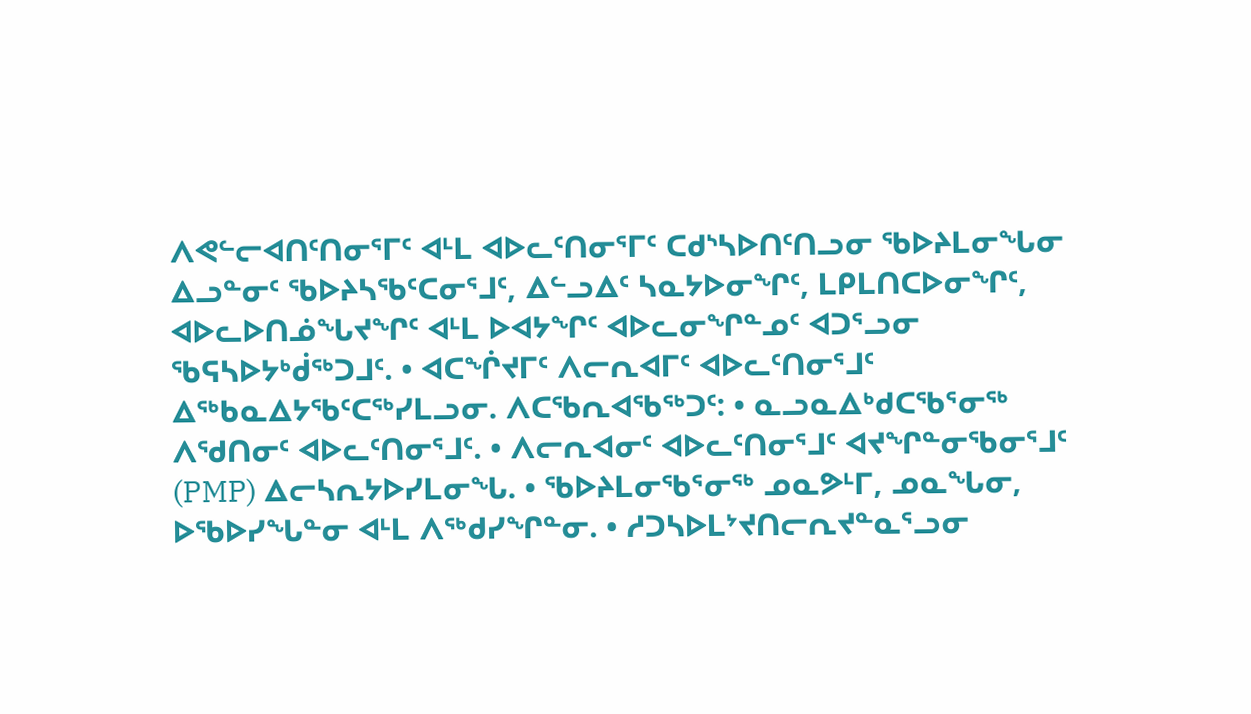ᐱᕙᓪᓕᐊᑎᑦᑎᓂᕐᒥᑦ ᐊᒻᒪ ᐊᐅᓚᑦᑎᓂᕐᒥᑦ ᑕᑯᔅᓴᐅᑎᑦᑎᓗᓂ ᖃᐅᔨᒪᓂᖓᓂ ᐃᓗᓐᓂᑦ ᖃᐅᔨᓴᖃᑦᑕᓂᕐᒧᑦ, ᐃᓪᓗᐃᑦ ᓴᓇᔭᐅᓂᖏᑦ, ᒪᑭᒪᑎᑕᐅᓂᖏᑦ, ᐊᐅᓚᐅᑎᓅᖓᔪᖏᑦ ᐊᒻᒪ ᐅᐊᔭᖏᑦ ᐊᐅᓚᓂᖏᓐᓄᑦ ᐊᑐᕐᓗᓂ ᖃᕋᓴᐅᔭᒃᑰᖅᑐᒧᑦ. • ᐊᑕᖐᔪᒥᑦ ᐱᓕᕆᐊᒥᑦ ᐊᐅᓚᑦᑎᓂᕐᒧᑦ ᐃᖅᑲᓇᐃᔭᖃᑦᑕᖅᓯᒪᓗᓂ. ᐱᑕᖃᕆᐊᖃᖅᑐᑦ: • ᓇᓗᓇᐃᒃᑯᑕᖃᕐᓂᖅ ᐱᖁᑎᓂᑦ ᐊᐅᓚᑦᑎᓂᕐᒧᑦ. • ᐱᓕᕆᐊᓂᑦ ᐊᐅᓚᑦᑎᓂᕐᒧᑦ ᐊᔪᖏᓐᓂᖃᓂᕐᒧᑦ (PMP) ᐃᓕᓴᕆᔭᐅᓯᒪᓂᖓ. • ᖃᐅᔨᒪᓂᖃᕐᓂᖅ ᓄᓇᕗᒻᒥ, ᓄᓇᖓᓂ, ᐅᖃᐅᓯᖓᓐᓂ ᐊᒻᒪ ᐱᖅᑯᓯᖏᓐᓂ. • ᓱᑐᓴᐅᒪᔾᔪᑎᓕᕆᔪᓐᓇᕐᓗᓂ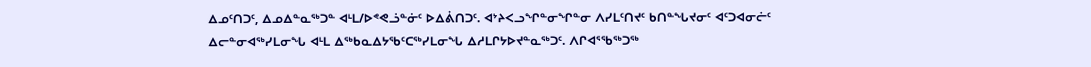ᐃᓄᑦᑎᑐᑦ, ᐃᓄᐃᓐᓇᖅᑐᓐ ᐊᒻᒪ/ᐅᕝᕙᓘᓐᓃᑦ ᐅᐃᕖᑎᑐᑦ. ᐊᔾᔨᐸᓗᖏᓐᓂᖏᓐᓂ ᐱᓯᒪᑦᑎᔪᑦ ᑲᑎᓐᖓᔪᓂᑦ ᐊᑦᑐᐊᓂᓖᑦ ᐃᓕᓐᓂᐊᖅᓯᒪᓂᖓ ᐊᒻᒪ ᐃᖅᑲᓇᐃᔭᖃᑦᑕᖅᓯᒪᓂᖓ ᐃᓱᒪᒋᔭᐅᔪᓐᓇᖅᑐᑦ. ᐱᒋᐊᕐᖃᖅᑐᖅ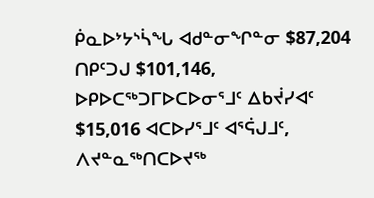ᑮᓇᐅᔾᔭᔅᓵᖓ ᐊᑯᓐᓂᖏᓐᓂ $87,204 ᑎᑭᑦᑐᒍ $101,146, ᐅᑭᐅᑕᖅᑐᒥᐅᑕᐅᓂᕐᒧᑦ ᐃᑲᔫᓯᐊᑦ $15,016 ᐊᑕᐅᓯᕐᒧᑦ ᐊᕐᕌᒍᒧᑦ, ᐱᔪᓐᓇᖅᑎᑕᐅᔪᖅ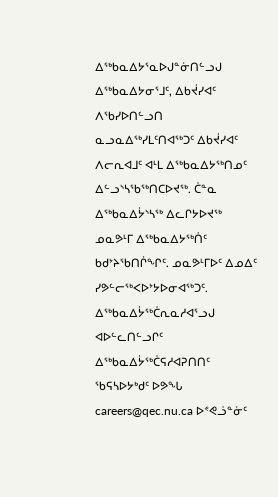ᐃᖅᑲᓇᐃᔭᕐᓇᐅᒍᓐᓃᑎᓪᓗᒍ ᐃᖅᑲᓇᐃᔭᓂᕐᒧᑦ, ᐃᑲᔫᓯᐊᑦ ᐱᖃᓯᐅᑎᓪᓗᑎ ᓇᓗᓇᐃᖅᓯᒪᑦᑎᐊᖅᑐᑦ ᐃᑲᔫᓯᐊᑦ ᐱᓕᕆᐊᒧᑦ ᐊᒻᒪ ᐃᖅᑲᓇᐃᔭᖅᑎᓄᑦ ᐃᓪᓗᔅᓴᖃᖅᑎᑕᐅᔪᖅ. ᑖᓐᓇ ᐃᖅᑲᓇᐃᔮᔅᓴᖅ ᐃᓚᒋᔭᐅᔪᖅ ᓄᓇᕗᒻᒥ ᐃᖅᑲᓇᐃᔭᖅᑏᑦ ᑲᑯᔾᔨᖃᑎᒌᖏᑦ. ᓄᓇᕗᒻᒥᐅᑦ ᐃᓄᐃᑦ ᓯᕗᓪᓕᖅᐸᐅᔾᔭᐅᓂᐊᖅᑐᑦ. ᐃᖅᑲᓇᐃᔮᖅᑖᕆᓇᓱᐊᕐᓗᒍ ᐊᐅᓪᓚᑎᓪᓗᒋᑦ ᐃᖅᑲᓇᐃᔮᖅᑖᕋᓱᐊᕈᑎᑎᑦ ᖃᕋᓴᐅᔭᒃᑯᑦ ᐅᕗᖓ careers@qec.nu.ca ᐅᕝᕙᓘᓐᓃᑦ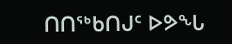ᑎᑎᖅᑲᑎᒍᑦ ᐅᕗᖓ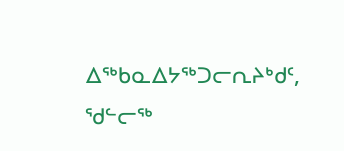ᐃᖅᑲᓇᐃᔭᖅᑐᓕᕆᔨᒃᑯᑦ, ᖁᓪᓕᖅ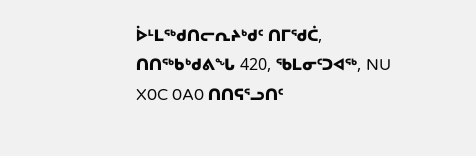ᐆᒻᒪᖅᑯᑎᓕᕆᔨᒃᑯᑦ ᑎᒥᖁᑖ, ᑎᑎᖅᑲᒃᑯᕕᖓ 420, ᖃᒪᓂᑦᑐᐊᖅ, NU X0C 0A0 ᑎᑎᕋᕐᓗᑎᑦ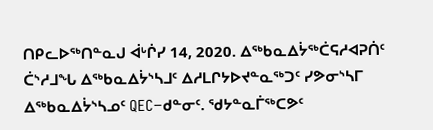ᑎᑭᓚᐅᖅᑎᓐᓇᒍ ᐋᒡᒌᓯ 14, 2020. ᐃᖅᑲᓇᐃᔮᖅᑖᕋᓱᐊᕈᑏᑦ ᑖᔅᓱᒧᖓ ᐃᖅᑲᓇᐃᔮᔅᓴᒧᑦ ᐃᓱᒪᒋᔭᐅᔪᓐᓇᖅᑐᑦ ᓯᕗᓂᔅᓴᒥ ᐃᖅᑲᓇᐃᔮᔅᓴᓄᑦ QEC−ᑯᓐᓂᑦ. ᖁᔭᓐᓇᒦᖅᑕᕗᑦ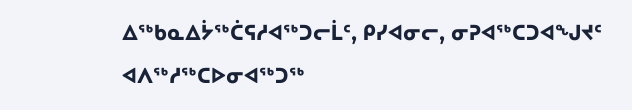ᐃᖅᑲᓇᐃᔮᖅᑖᕋᓱᐊᖅᑐᓕᒫᑦ, ᑭᓯᐊᓂᓕ, ᓂᕈᐊᖅᑕᑐᐊᖑᔪᑦ ᐊᐱᖅᓱᖅᑕᐅᓂᐊᖅᑐᖅ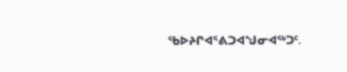ᖃᐅᔨᒋᐊᕐᕕᑐᐊᖑᓂᐊᖅᑐᑦ.